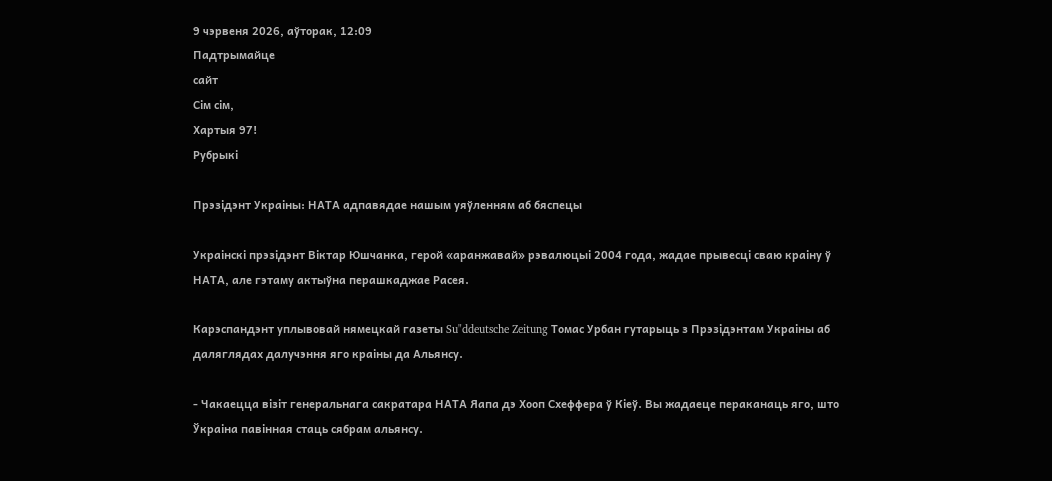9 чэрвеня 2026, aўторак, 12:09
Падтрымайце
сайт
Сім сім,
Хартыя 97!
Рубрыкі

Прэзідэнт Украіны: НАТА адпавядае нашым уяўленням аб бяспецы

Украінскі прэзідэнт Віктар Юшчанка, герой «аранжавай» рэвалюцыі 2004 года, жадае прывесці сваю краіну ў НАТА, але гэтаму актыўна перашкаджае Расея.

Карэспандэнт уплывовай нямецкай газеты Su"ddeutsche Zeitung Томас Урбан гутарыць з Прэзідэнтам Украіны аб даляглядах далучэння яго краіны да Альянсу.

- Чакаецца візіт генеральнага сакратара НАТА Яапа дэ Хооп Схеффера ў Кіеў. Вы жадаеце пераканаць яго, што Ўкраіна павінная стаць сябрам альянсу.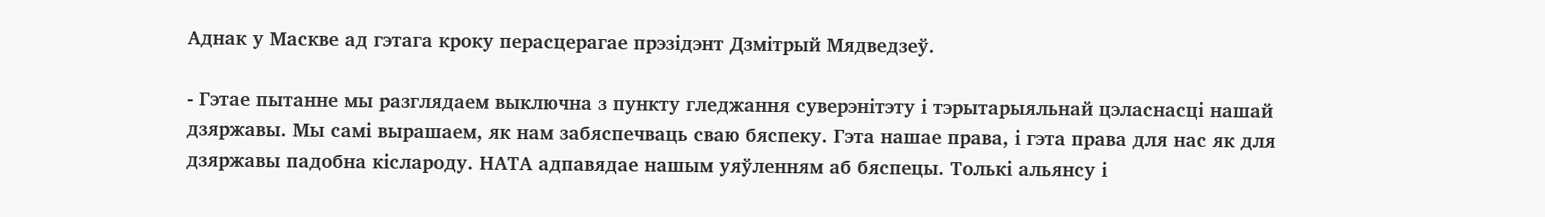Аднак у Маскве ад гэтага кроку перасцерагае прэзідэнт Дзмітрый Мядведзеў.

- Гэтае пытанне мы разглядаем выключна з пункту гледжання суверэнітэту і тэрытарыяльнай цэласнасці нашай дзяржавы. Мы самі вырашаем, як нам забяспечваць сваю бяспеку. Гэта нашае права, і гэта права для нас як для дзяржавы падобна кіслароду. НАТА адпавядае нашым уяўленням аб бяспецы. Толькі альянсу і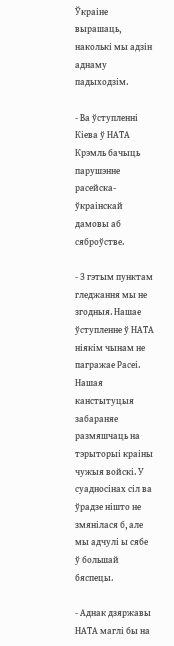Ўкраіне вырашаць, наколькі мы адзін аднаму падыходзім.

- Ва ўступленні Кіева ў НАТА Крэмль бачыць парушэнне расейска-ўкраінскай дамовы аб сяброўстве.

- З гэтым пунктам гледжання мы не згодныя. Нашае ўступленне ў НАТА ніякім чынам не пагражае Расеі. Нашая канстытуцыя забараняе размяшчаць на тэрыторыі краіны чужыя войскі. У суадносінах сіл ва ўрадзе нішто не змянілася б, але мы адчулі ы сябе ў большай бяспецы.

- Аднак дзяржавы НАТА маглі бы на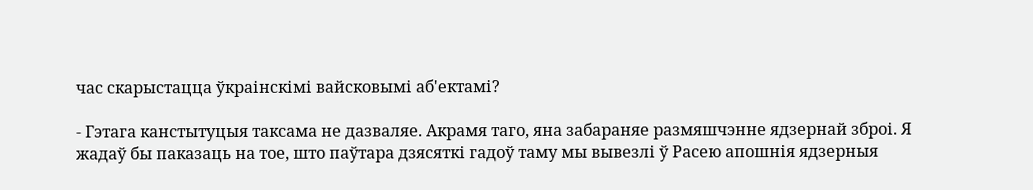час скарыстацца ўкраінскімі вайсковымі аб'ектамі?

- Гэтага канстытуцыя таксама не дазваляе. Акрамя таго, яна забараняе размяшчэнне ядзернай зброі. Я жадаў бы паказаць на тое, што паўтара дзясяткі гадоў таму мы вывезлі ў Расею апошнія ядзерныя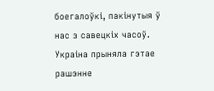боегалоўкі, пакінутыя ў нас з савецкіх часоў. Украіна прыняла гэтае рашэнне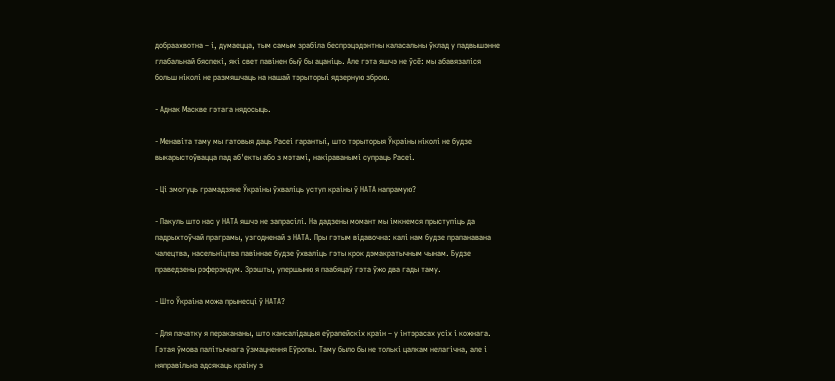добраахвотна – і, думаецца, тым самым зрабіла беспрэцэдэнтны каласальны ўклад у падвышэнне глабальнай бяспекі, які свет павінен быў бы ацаніць. Але гэта яшчэ не ўсё: мы абавязаліся больш ніколі не размяшчаць на нашай тэрыторыі ядзерную зброю.

- Аднак Маскве гэтага нядосыць.

- Менавіта таму мы гатовыя даць Расеі гарантыі, што тэрыторыя Ўкраіны ніколі не будзе выкарыстоўвацца пад аб'екты або з мэтамі, накіраванымі супраць Расеі.

- Ці змогуць грамадзяне Ўкраіны ўхваліць уступ краіны ў НАТА напрамую?

- Пакуль што нас у НАТА яшчэ не запрасілі. На дадзены момант мы імкнемся прыступіць да падрыхтоўчай праграмы, узгодненай з НАТА. Пры гэтым відавочна: калі нам будзе прапанавана чалецтва, насельніцтва павіннае будзе ўхваліць гэты крок дэмакратычным чынам. Будзе праведзены рэферэндум. Зрэшты, упершыню я паабяцаў гэта ўжо два гады таму.

- Што Ўкраіна можа прынесці ў НАТА?

- Для пачатку я перакананы, што кансалідацыя еўрапейскіх краін – у інтэрасах усіх і кожнага. Гэтая ўмова палітычнага ўзмацнення Еўропы. Таму было бы не толькі цалкам нелагічна, але і няправільна адсякаць краіну з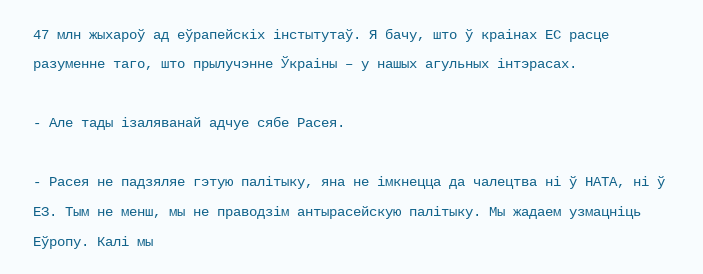47 млн жыхароў ад еўрапейскіх інстытутаў. Я бачу, што ў краінах ЕС расце разуменне таго, што прылучэнне Ўкраіны – у нашых агульных інтэрасах.

- Але тады ізаляванай адчуе сябе Расея.

- Расея не падзяляе гэтую палітыку, яна не імкнецца да чалецтва ні ў НАТА, ні ў ЕЗ. Тым не менш, мы не праводзім антырасейскую палітыку. Мы жадаем узмацніць Еўропу. Калі мы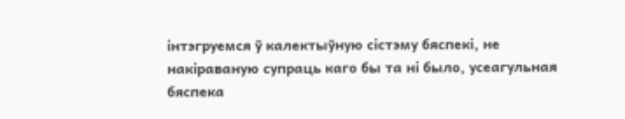інтэгруемся ў калектыўную сістэму бяспекі, не накіраваную супраць каго бы та ні было, усеагульная бяспека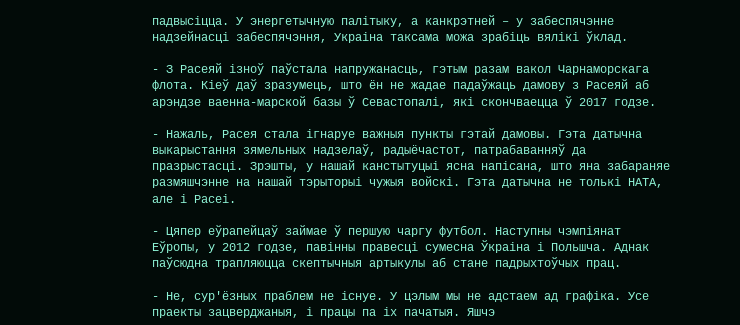падвысіцца. У энергетычную палітыку, а канкрэтней – у забеспячэнне надзейнасці забеспячэння, Украіна таксама можа зрабіць вялікі ўклад.

- З Расеяй ізноў паўстала напружанасць, гэтым разам вакол Чарнаморскага флота. Кіеў даў зразумець, што ён не жадае падаўжаць дамову з Расеяй аб арэндзе ваенна-марской базы ў Севастопалі, які скончваецца ў 2017 годзе.

- Нажаль, Расея стала ігнаруе важныя пункты гэтай дамовы. Гэта датычна выкарыстання зямельных надзелаў, радыёчастот, патрабаванняў да празрыстасці. Зрэшты, у нашай канстытуцыі ясна напісана, што яна забараняе размяшчэнне на нашай тэрыторыі чужыя войскі. Гэта датычна не толькі НАТА, але і Расеі.

- Цяпер еўрапейцаў займае ў першую чаргу футбол. Наступны чэмпіянат Еўропы, у 2012 годзе, павінны правесці сумесна Ўкраіна і Польшча. Аднак паўсюдна трапляюцца скептычныя артыкулы аб стане падрыхтоўчых прац.

- Не, сур'ёзных праблем не існуе. У цэлым мы не адстаем ад графіка. Усе праекты зацверджаныя, і працы па іх пачатыя. Яшчэ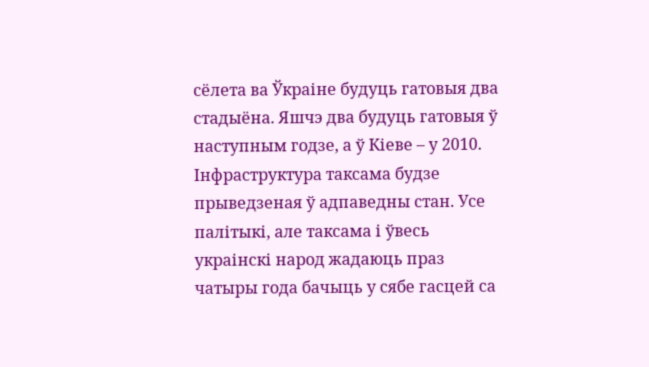сёлета ва Ўкраіне будуць гатовыя два стадыёна. Яшчэ два будуць гатовыя ў наступным годзе, а ў Кіеве – у 2010. Інфраструктура таксама будзе прыведзеная ў адпаведны стан. Усе палітыкі, але таксама і ўвесь украінскі народ жадаюць праз чатыры года бачыць у сябе гасцей са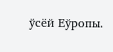ўсёй Еўропы.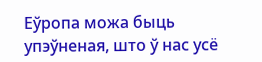Еўропа можа быць упэўненая, што ў нас усё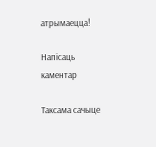атрымаецца!

Напісаць каментар

Таксама сачыце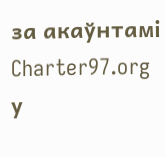за акаўнтамі Charter97.org у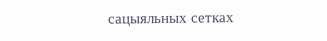сацыяльных сетках